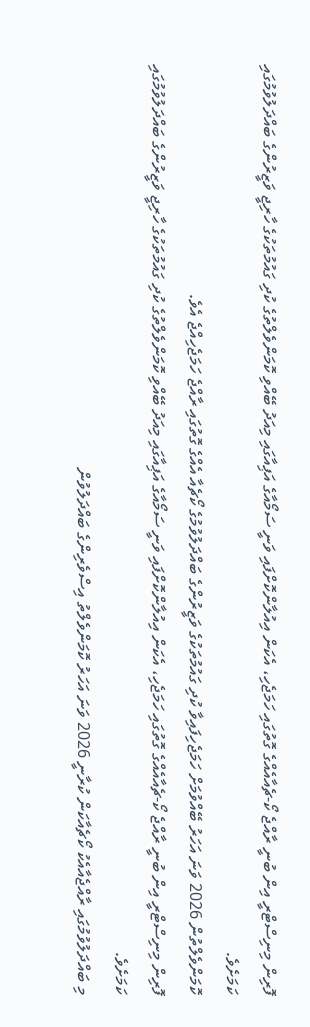ފޮރިން މިނިސްޓްރީ އިން ބުނީ ރާއްޖެ ކޯ-ޗެއާއެއްގެ ގޮތުގައި ހަމަޖެހި، އެކަން އިއުލާންކޮށްފައި ވަނީ ސަމޯއާގެ އަޕިއާގައި މިއަދު ބޭއްވި ކޮމަންވެލްތުގެ ކުދި ގައުމުތަކުގެ ހާރިޖީ ވަޒީރުންގެ ބައްދަލުވުމުގައި ކަމަށެވެ.
ކޮމަންވެލްތުން 2026 ވަނަ އަހަރު ބޭއްވުމަށް ހަމަޖެހިފައިވާ ކުދި ގައުމުތަކުގެ ވަޒީރުންގެ ބައްދަލުވުމުގެ ކޯޗެއާ އެއްގެ ގޮތުގައި ރާއްޖެ ހަމަޖެހިއްޖެ އެވެ.
ފޮރިން މިނިސްޓްރީ އިން ބުނީ ރާއްޖެ ކޯ-ޗެއާއެއްގެ ގޮތުގައި ހަމަޖެހި، އެކަން އިއުލާންކޮށްފައި ވަނީ ސަމޯއާގެ އަޕިއާގައި މިއަދު ބޭއްވި ކޮމަންވެލްތުގެ ކުދި ގައުމުތަކުގެ ހާރިޖީ ވަޒީރުންގެ ބައްދަލުވުމުގައި ކަމަށެވެ.
މި ބައްދަލުވުމުގައި ރާއްޖެއާއެކު ކޯޗެއާކަން ކުރާނީ 2026 ވަނަ އަހަރު ކޮމަންވެލްތު އިސްވެރިންގެ ބައްދަލުވުން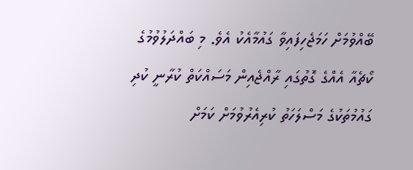ބޭއްވުމަށް ހަމަޖެހިފައިވާ ގައުމާއެކު އެވެ. މި ބައްދަލުވުމުގެ ކޯޗެއާ އެއްގެ ގޮތުގައި ރާއްޖެއިން މަސައްކަތް ކުރާނީ ކުދި ގައުމުތަކުގެ މަސްލަހަތު ކުރިއެރުވުމަށް ކަމަށް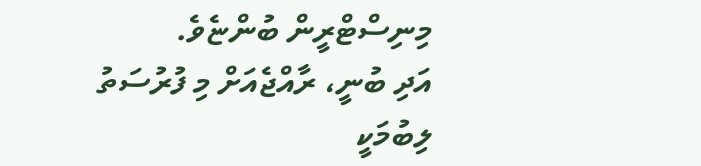މިނިސްޓްރީން ބުންޏެވެ.
އަދި ބުނީ، ރާއްޖެއަށް މި ފުރުސަތު ލިބުމަކީ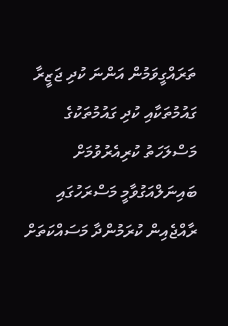ތަރައްގީވަމުން އަންނަ ކުދި ޖަޒީރާ ގައުމުތަކާއި ކުދި ގައުމުތަކުގެ މަސްލަހަތު ކުރިއެރުވުމަށް ބައިނަލްއަގުވާމީ މަސްރަހުގައި ރާއްޖެއިން ކުރަމުންދާ މަސައްކަތަށް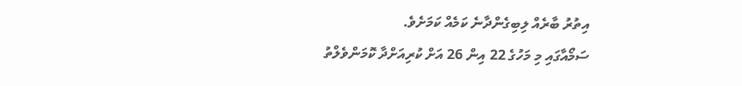އިތުރު ބާރެއް ލިބިގެންދާނެ ކަމެއް ކަމަށެވެ.
ސަމޯއާގައި މި މަހުގެ 22 އިން 26 އަށް ކުރިއަށްދާ ކޮމަންވެލްތު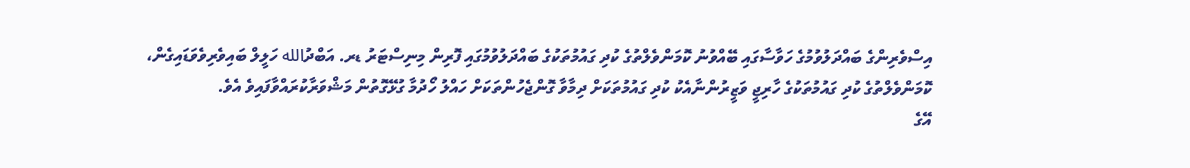އިސްވެރިންގެ ބައްދަލުވުމުގެ ހަވާސާގައި ބޭއްވުނު ކޮމަންވެލްތުގެ ކުދި ގައުމުތަކުގެ ބައްދަލުވުމުގައި ފޮރިން މިނިސްޓަރު ޑރ. އަބްދުالله ހަލީލް ބައިވެރިވެވަޑައިގެން، ކޮމަންވެލްތުގެ ކުދި ގައުމުތަކުގެ ހާރިޖީ ވަޒީރުންނާއެކު ކުދި ގައުމުތަކަށް ދިމާވާ ގޮންޖެހުންތަކަށް ހައްލު ހޯދުމާ ގުޅޭގޮތުން މަޝްވަރާކުރައްވާފައިވެ އެވެ.
އޭގެ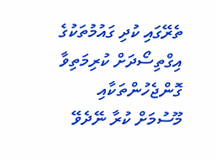ތެރޭގައި ކުދި ގައުމުތަކުގެ އިގްތިސޯދަށް ކުރިމަތިވާ ގޮންޖެހުންތަކާއި މޫސުމަށް ކުރާ ނޭދެވޭ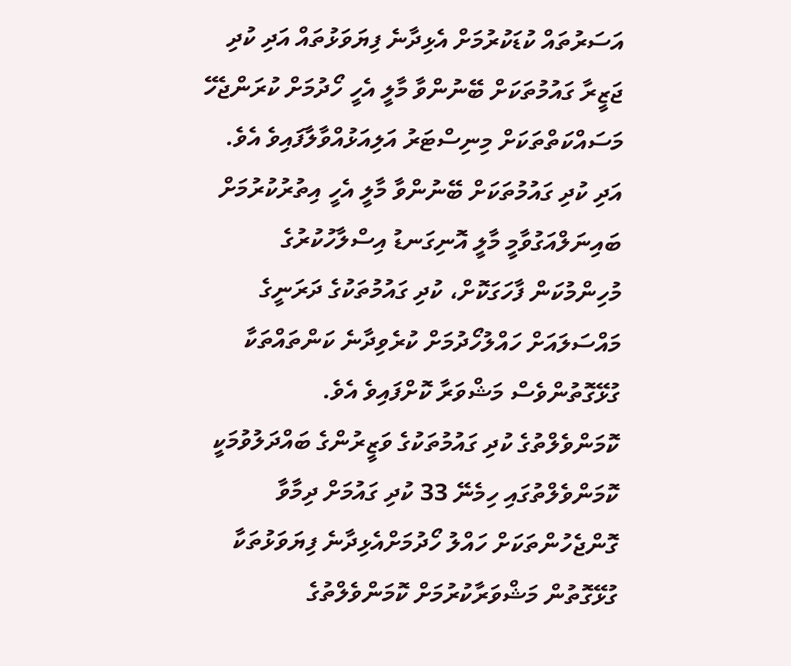އަސަރުތައް ކުޑަކުރުމަށް އެޅިދާނެ ފިޔަވަޅުތައް އަދި ކުދި ޖަޒީރާ ގައުމުތަކަށް ބޭނުންވާ މާލީ އެހީ ހޯދުމަށް ކުރަންޖެހޭ މަސައްކަތްތަކަށް މިނިސްޓަރު އަލިއަޅުއްވާލާފައިވެ އެވެ. އަދި ކުދި ގައުމުތަކަށް ބޭނުންވާ މާލީ އެހީ އިތުރުކުރުމަށް ބައިނަލްއަގުވާމީ މާލީ އޮނިގަނޑު އިސްލާހުކުރުގެ މުހިންމުކަން ފާހަގަކޮށް، ކުދި ގައުމުތަކުގެ ދަރަނީގެ މައްސަލައަށް ހައްލުހޯދުމަށް ކުރެވިދާނެ ކަންތައްތަކާ ގުޅޭގޮތުންވެސް މަޝްވަރާ ކޮށްފައިވެ އެވެ.
ކޮމަންވެލްތުގެ ކުދި ގައުމުތަކުގެ ވަޒީރުންގެ ބައްދަލުވުމަކީ ކޮމަންވެލްތުގައި ހިމެނޭ 33 ކުދި ގައުމަށް ދިމާވާ ގޮންޖެހުންތަކަށް ހައްލު ހޯދުމަށްއެޅިދާނެ ފިޔަވަޅުތަކާ ގުޅޭގޮތުން މަޝްވަރާކުރުމަށް ކޮމަންވެލްތުގެ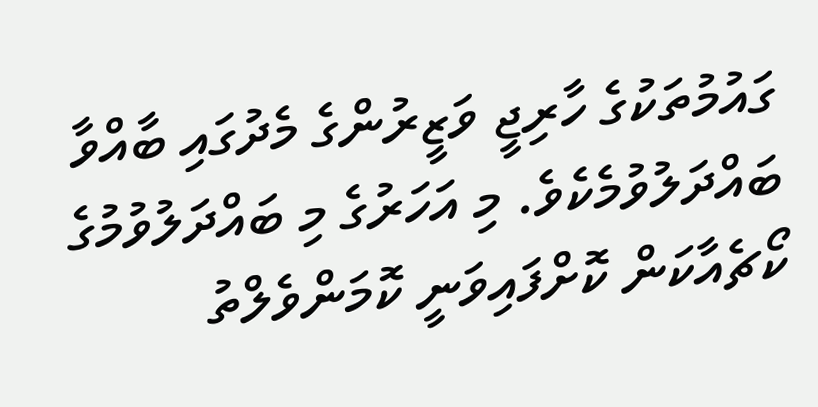ގައުމުތަކުގެ ހާރިޖީ ވަޒީރުންގެ މެދުގައި ބާއްވާ ބައްދަލުވުމެކެވެ. މި އަހަރުގެ މި ބައްދަލުވުމުގެ ކޯޗެއާކަން ކޮށްފައިވަނީ ކޮމަންވެލްތު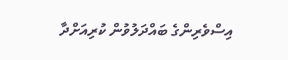އިސްވެރިންގެ ބައްދަލުވުން ކުރިއަށްދާ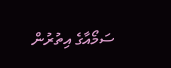ސަމޯއާގެ އިތުރުން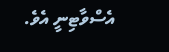އެސްވާޓިނީ އެވެ.